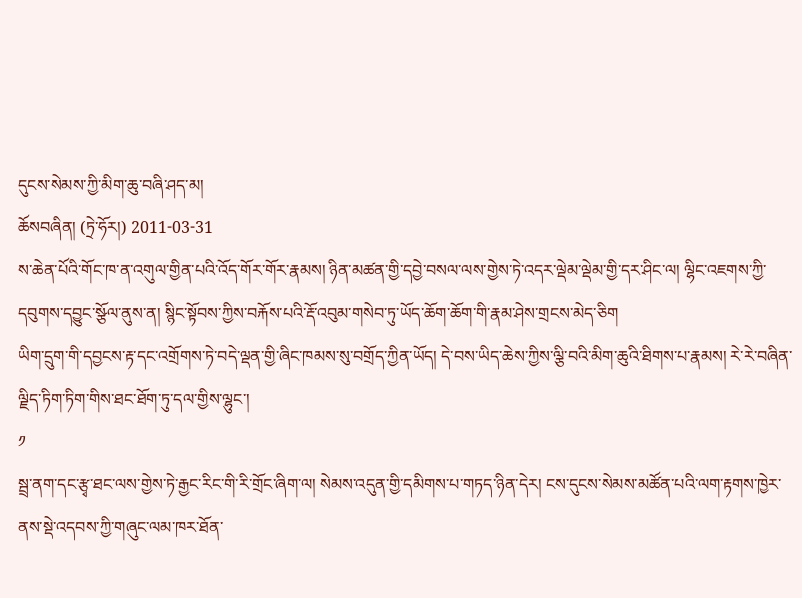དུངས་སེམས་ཀྱི་མིག་ཆུ་བཞི་ཤད་མ།
ཆོསབཞིན། (ཏྲེ་ཧོར།) 2011-03-31
ས་ཆེན་པོའི་གོང་ཁ་ན་འགུལ་གྱིན་པའི་འོད་གོར་གོར་རྣམས། ཉིན་མཚན་གྱི་དབྱེ་བསལ་ལས་གྱེས་ཏེ་འདར་ལྡེམ་ལྡེམ་གྱི་དར་ཤིང་ལ། ལྷིང་འཇགས་ཀྱི་དབུགས་དབྱུང་སྩོལ་ནུས་ན། སྙིང་སྟོབས་ཀྱིས་བརྐོས་པའི་རྡོ་འབུམ་གསེབ་ཏུ་ཡོད་ཆོག་ཆོག་གི་རྣམ་ཤེས་གྲངས་མེད་ཅིག
ཡིག་དྲུག་གི་དབྱངས་རྟ་དང་འགྲོགས་ཏེ་བདེ་ལྡན་གྱི་ཞིང་ཁམས་སུ་བགྲོད་ཀྱིན་ཡོད། དེ་བས་ཡིད་ཆེས་ཀྱིས་ལྕི་བའི་མིག་ཆུའི་ཐིགས་པ་རྣམས། རེ་རེ་བཞིན་ལྗིད་ཏིག་ཏིག་གིས་ཐང་ཐོག་ཏུ་དལ་གྱིས་ལྷུང་།
༡
སྦྲ་ནག་དང་རྩྭ་ཐང་ལས་གྱེས་ཏེ་རྒྱང་རིང་གི་རི་གྲོང་ཞིག་ལ། སེམས་འདུན་གྱི་དམིགས་པ་གཏད་ཉིན་དེར། ངས་དུངས་སེམས་མཚོན་པའི་ལག་རྟགས་ཁྱེར་ནས་སྡེ་འདབས་ཀྱི་གཞུང་ལམ་ཁར་ཐོན་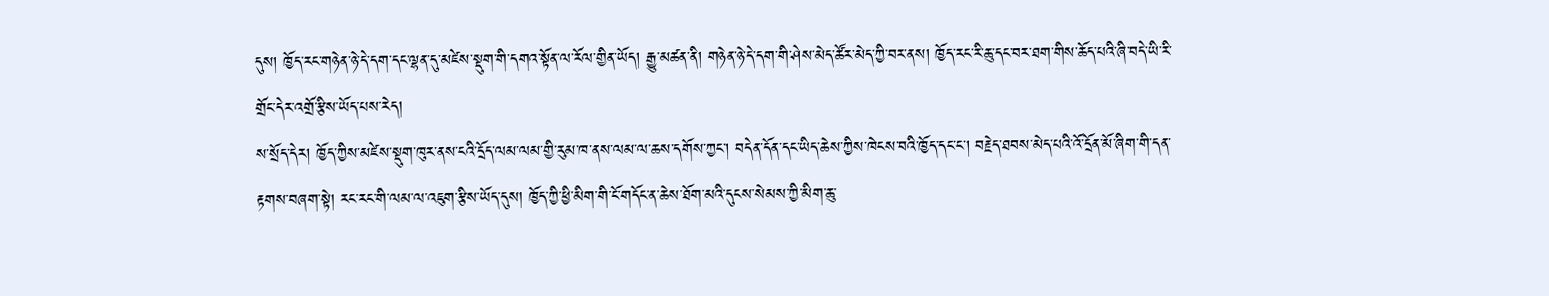དུས། ཁྱོད་རང་གཉེན་ཉེ་དེ་དག་དང་ལྷན་དུ་མཛེས་སྡུག་གི་དགའ་སྟོན་ལ་རོལ་གྱིན་ཡོད། རྒྱུ་མཚན་ནི། གཉེན་ཉེ་དེ་དག་གི་ཤེས་མེད་ཚོར་མེད་ཀྱི་བར་ནས། ཁྱོད་རང་རི་ཆུ་དང་བར་ཐག་གིས་ཆོད་པའི་ཞི་བདེ་ཡི་རི་གྲོང་དེར་འགྲོ་རྩིས་ཡོད་པས་རེད།
ས་སྲོད་དེར། ཁྱོད་ཀྱིས་མཛེས་སྡུག་ཁུར་ནས་ངའི་དྲོད་ལམ་ལམ་གྱི་རུམ་ཁ་ནས་ལམ་ལ་ཆས་དགོས་ཀྱང་། བདེན་དོན་དང་ཡིད་ཆེས་ཀྱིས་ཁེངས་བའི་ཁྱོད་དང་ང་། བརྗེད་ཐབས་མེད་པའི་འོ་དྲོན་མོ་ཞིག་གི་དན་རྟགས་བཞག་སྟེ། རང་རང་གི་ལམ་ལ་འཇུག་རྩིས་ཡོད་དུས། ཁྱོད་ཀྱི་ཕྱི་མིག་གི་ངོ་གདོང་ན་ཆེས་ཐོག་མའི་དུངས་སེམས་ཀྱི་མིག་ཆུ་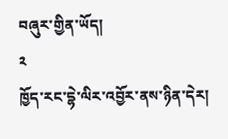བཞུར་གྱིན་ཡོད།
༢
ཁྱོད་རང་དྷེ་ལིར་འབྱོར་ནས་ཉིན་དེར།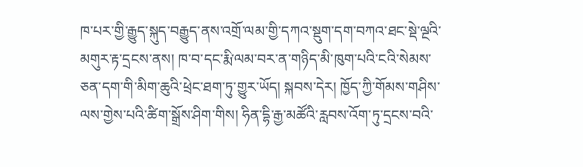ཁ་པར་གྱི་རྒྱུད་སྐུད་བརྒྱུད་ནས་འགྲོ་ལམ་གྱི་དཀའ་སྡུག་དག་བཀའ་ཐང་སྡེ་ལྔའི་མགུར་རྟ་དྲངས་ནས། ཁ་བ་དང་རྨི་ལམ་བར་ན་གཉིད་མི་ཁུག་པའི་ངའི་སེམས་ཅན་དག་གི་མིག་ཆུའི་ཕྲེང་ཐག་ཏུ་གྱུར་ཡོད། སྐབས་དེར། ཁྱོད་ཀྱི་གོམས་གཤིས་ལས་གྱེས་པའི་ཚིག་སྒྲོས་ཤིག་གིས། ཧིན་དྷི་རྒྱ་མཚོའི་རླབས་འོག་ཏུ་དྲངས་བའི་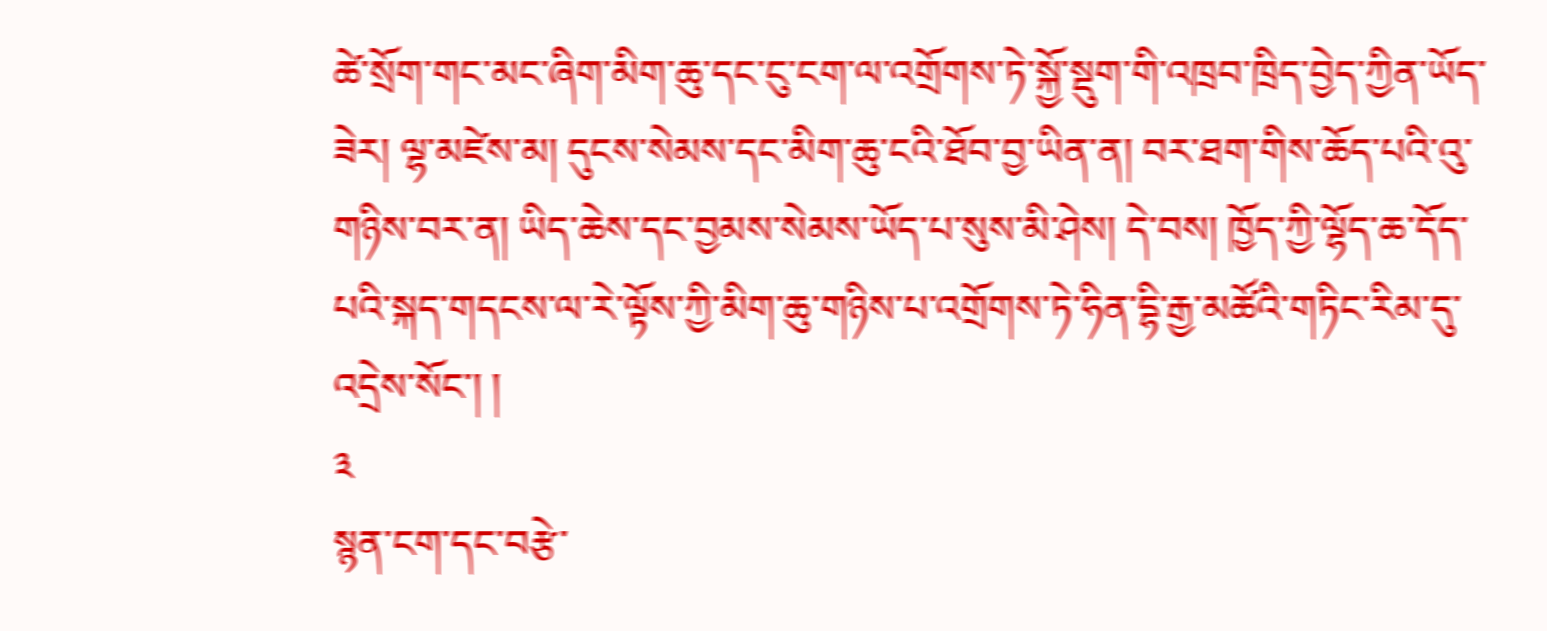ཚེ་སྲོག་གང་མང་ཞིག་མིག་ཆུ་དང་ངུ་ངག་ལ་འགྲོགས་ཏེ་སྐྱོ་སྡུག་གི་འཁྲབ་ཁྲིད་བྱེད་ཀྱིན་ཡོད་ཟེར། ལྷ་མཛེས་མ། དུངས་སེམས་དང་མིག་ཆུ་ངའི་ཐོབ་བྱ་ཡིན་ན། བར་ཐག་གིས་ཆོད་པའི་འུ་གཉིས་བར་ན། ཡིད་ཆེས་དང་བྱམས་སེམས་ཡོད་པ་སུས་མི་ཤེས། དེ་བས། ཁྱོད་ཀྱི་ལྷོད་ཆ་དོད་པའི་སྐད་གདངས་ལ་རེ་ལྟོས་ཀྱི་མིག་ཆུ་གཉིས་པ་འགྲོགས་ཏེ་ཧིན་དྷི་རྒྱ་མཚོའི་གཏིང་རིམ་དུ་འདྲེས་སོང་། །
༣
སྙན་ངག་དང་བརྩེ་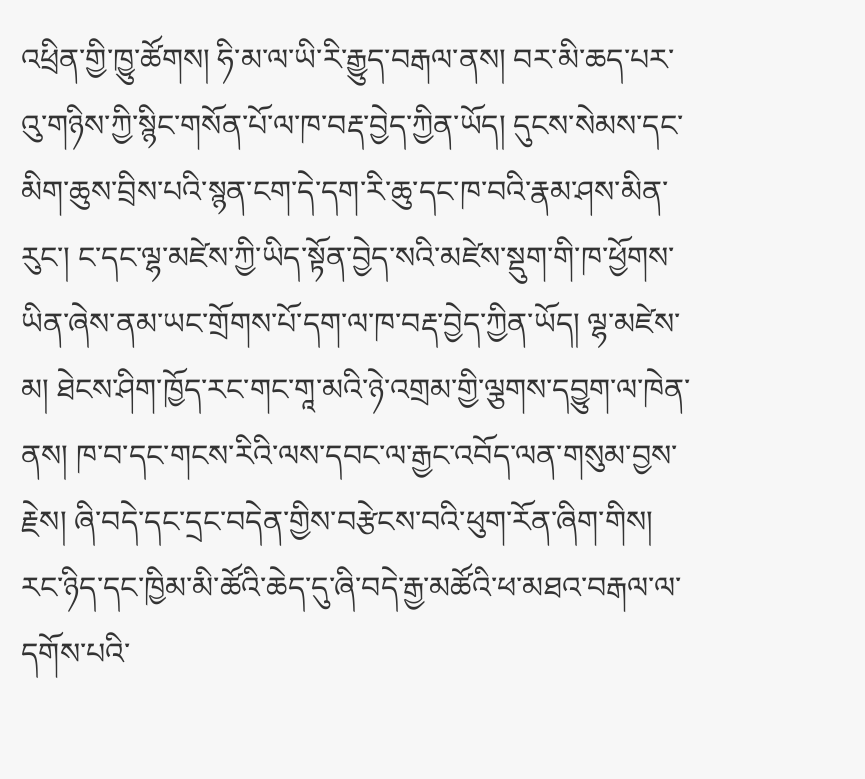འཕྲིན་གྱི་ཁྱུ་ཚོགས། ཧི་མ་ལ་ཡི་རི་རྒྱུད་བརྒལ་ནས། བར་མི་ཆད་པར་འུ་གཉིས་ཀྱི་སྙིང་གསོན་པོ་ལ་ཁ་བརྡ་བྱེད་ཀྱིན་ཡོད། དུངས་སེམས་དང་མིག་ཆུས་བྲིས་པའི་སྙན་ངག་དེ་དག་རི་ཆུ་དང་ཁ་བའི་རྣམ་ཤས་མིན་རུང་། ང་དང་ལྷ་མཛེས་ཀྱི་ཡིད་སྟོན་བྱེད་སའི་མཛེས་སྡུག་གི་ཁ་ཕྱོགས་ཡིན་ཞེས་ནམ་ཡང་གྲོགས་པོ་དག་ལ་ཁ་བརྡ་བྱེད་ཀྱིན་ཡོད། ལྷ་མཛེས་མ། ཐེངས་ཤིག་ཁྱོད་རང་གང་གཱ་མའི་ཉེ་འགྲམ་གྱི་ལྕགས་དབྱུག་ལ་ཁེན་ནས། ཁ་བ་དང་གངས་རིའི་ལས་དབང་ལ་རྒྱང་འབོད་ལན་གསུམ་བྱས་རྗེས། ཞི་བདེ་དང་དྲང་བདེན་གྱིས་བརྩེངས་བའི་ཕུག་རོན་ཞིག་གིས། རང་ཉིད་དང་ཁྱིམ་མི་ཚོའི་ཆེད་དུ་ཞི་བདེ་རྒྱ་མཚོའི་ཕ་མཐའ་བརྒལ་ལ་དགོས་པའི་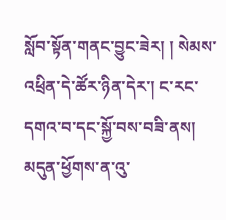སློབ་སྟོན་གནང་བྱུང་ཟེར། ། སེམས་འཕྲིན་དེ་ཚོར་ཉིན་དེར་། ང་རང་དགའ་བ་དང་སྐྱོ་བས་བཟི་ནས། མདུན་ཕྱོགས་ན་འུ་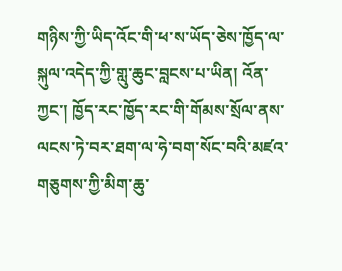གཉིས་ཀྱི་ཡིད་འོང་གི་ཕ་ས་ཡོད་ཅེས་ཁྱོད་ལ་སྐུལ་འདེད་ཀྱི་གླུ་ཆུང་བླངས་པ་ཡིན། འོན་ཀྱང་། ཁྱོད་རང་ཁྱོད་རང་གི་གོམས་སྲོལ་ནས་ལངས་ཏེ་བར་ཐག་ལ་ཧེ་བག་སོང་བའི་མཛའ་གཅུགས་ཀྱི་མིག་ཆུ་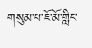གསུམ་པ་ཇོ་མོ་གླིང་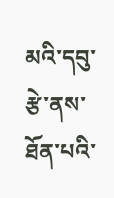མའི་དབུ་རྩེ་ནས་ཐོན་པའི་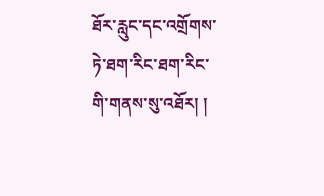ཐོར་རླུང་དང་འགྲོགས་ཏེ་ཐག་རིང་ཐག་རིང་གི་གནས་སུ་འཐོར། །